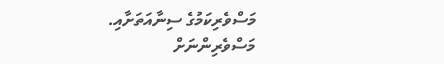މަސްވެރިކަމުގެ ސިނާއަތަށާއި. މަސްވެރިންނަށް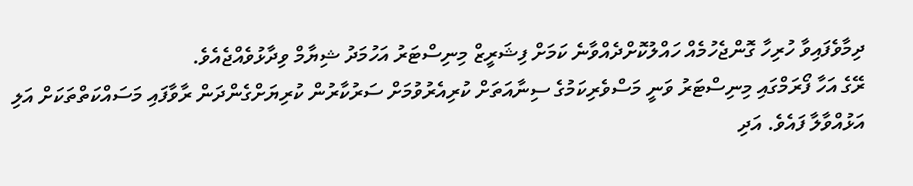ދިމާވެފައިވާ ހުރިހާ ގޮންޖެހުމެއް ހައްލުކޮށްދެއްވާނެ ކަމަށް ފިޝަރީޒް މިނިސްޓަރު އަހުމަދު ޝިޔާމް ވިދާޅުވެއްޖެއެވެ.
ރޭގެ އަހާ ފޯރަމްގައި މިނިސްޓަރު ވަނީ މަސްވެރިކަމުގެ ސިނާއަތަށް ކުރިއެރުވުމަށް ސަރުކާރުން ކުރިޔަށްގެންދަން ރާވާފައި މަސައްކަތްތަކަށް އަލި އަޅުއްވާލާ ފައެވެ. އަދި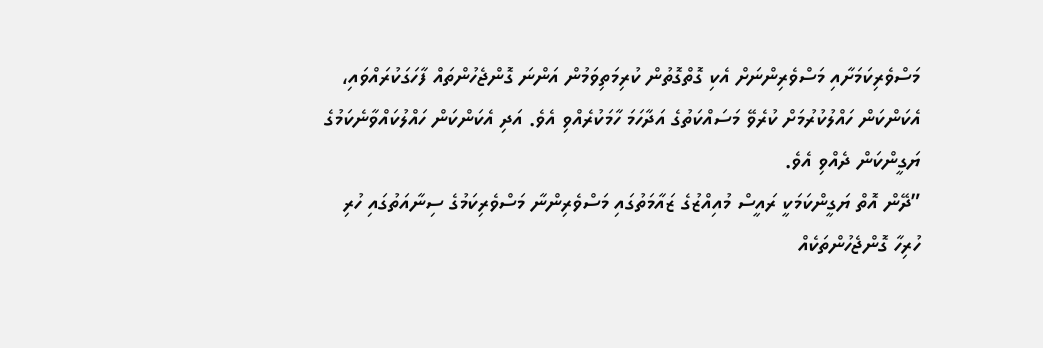މަސްވެރިކަމަށާއި މަސްވެރިންނަށް އެކި ގޮތްގޮތުން ކުރިމަތިވަމުން އަންނަ ގޮންޖެހުންތައް ފާހަގަކުރައްވައި، އެކަންކަން ހައްލުކުރުމަށް ކުރެވޭ މަސައްކަތުގެ އަދާހަމަ ހާމަކުރެއްވި އެވެ. އަދި އެކަންކަން ހައްލުކައްވާނެކަމުގެ ޔަގީންކަން ދެއްވި އެވެ.
”ދޭން އޮތް ޔަގީންކަމަކީ ރައީސް މުއިއްޒުގެ ޒައާމަތުގައި މަސްވެރިންނާ މަސްވެރިކަމުގެ ސިނާއަތުގައި ހުރި ހުރިހާ ގޮންޖެހުންތަކެއް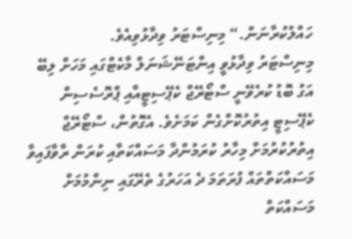ހައްލުކުރާނަން.“ މިނިސްޓަރު ވިދާޅުވިއެވެ.
މިނިސްޓަރު ވިދާޅުވީ އިންޓަނޭޝަނަލް މާކެޓްގައި މަހަށް ލިބޭ އަގު ބޮޑު ކުރެވޭނީ ސްޓޯރޭޖް ކެޕޭސިޓީއާއި ޕްރޮސެސިން ކެޕޭސިޓީ އިތުރުކޮށްގެން ކަމަށެވެ. އެގޮތުން، ސްޓޯރޭޖް އިތުރުކުރުމަށް މިހާރު ކުރަމުންދާ މަސައްކަތާއި ކުރަން ރާވާފައިވާ މަސައްކަތްތައް ފުރަތަމަ ދެ އަހަރުގެ ތެރޭގައި ނިންމުމަށް މަސައްކަތް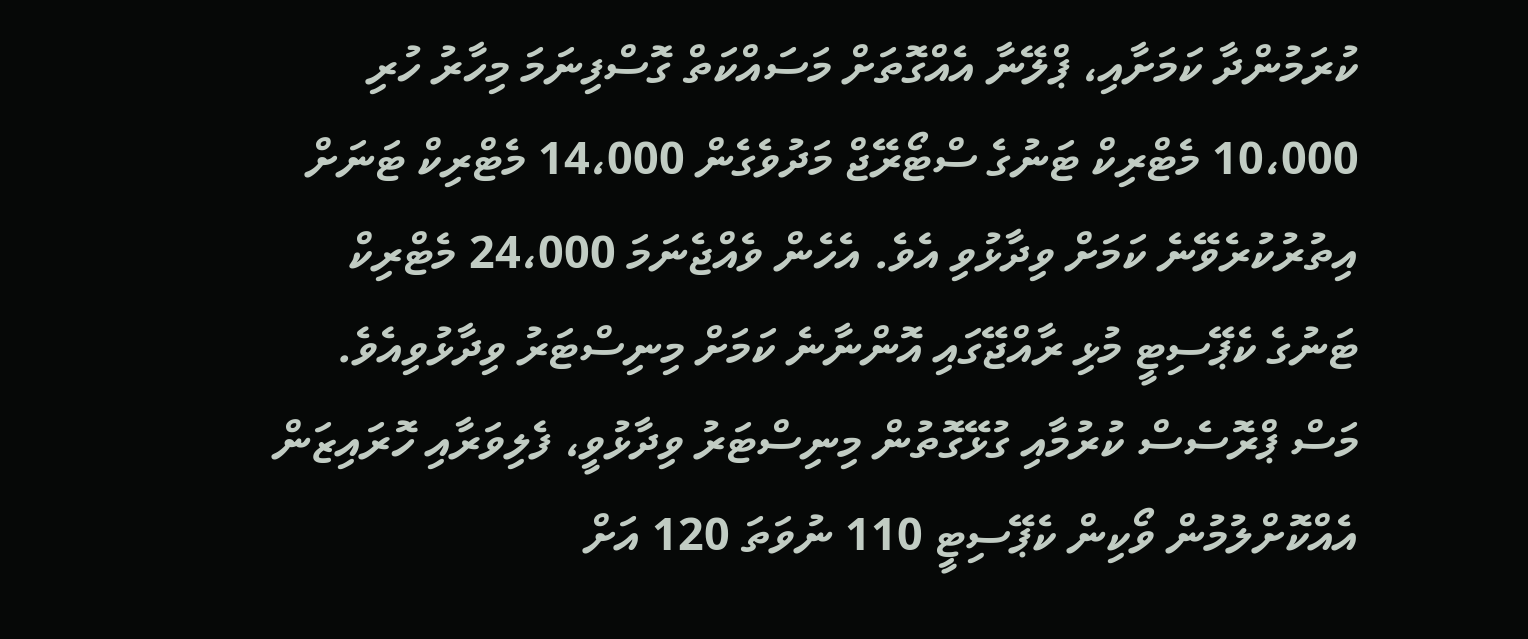ކުރަމުންދާ ކަމަށާއި، ޕްލޭނާ އެއްގޮތަށް މަސައްކަތް ގޮސްފިނަމަ މިހާރު ހުރި 10،000 މެޓްރިކް ޓަނުގެ ސްޓޯރޭޖް މަދުވެގެން 14،000 މެޓްރިކް ޓަނަށް އިތުރުކުރެވޭނެ ކަމަށް ވިދާޅުވި އެވެ. އެހެން ވެއްޖެނަމަ 24،000 މެޓްރިކް ޓަނުގެ ކެޕޭސިޓީ މުޅި ރާއްޖޭގައި އޮންނާނެ ކަމަށް މިނިސްޓަރު ވިދާޅުވިއެވެ.
މަސް ޕްރޮސެސް ކުރުމާއި ގުޅޭގޮތުން މިނިސްޓަރު ވިދާޅުވީ، ފެލިވަރާއި ހޮރައިޒަން އެއްކޮށްލުމުން ވޯކިން ކެޕޭސިޓީ 110 ނުވަތަ 120 އަށް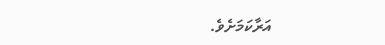އަރާކަމަށެވެ.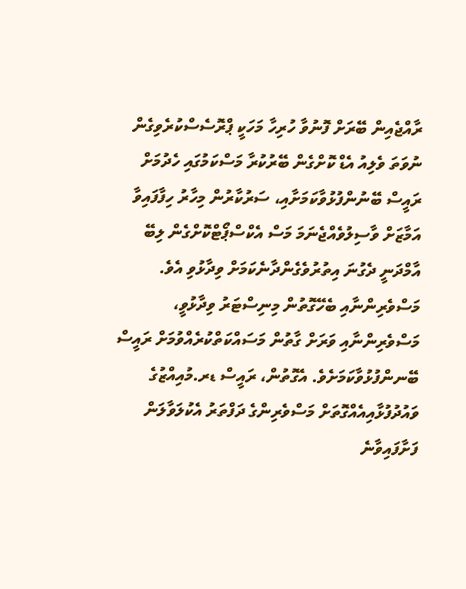ރާއްޖެއިން ބޭރަށް ފޮނުވާ ހުރިހާ މަހަކީ ޕްރޮސެސްކުރެވިގެން ނުވަތަ ވެލިއު އެޑް ކޮށްގެން ބޭރުކުރާ މަސްކަމުގައި ހެދުމަށް ރައީސް ބޭނުންފުޅުވާކަމަށާއި، ސަރުކާރުން މިހާރު ހިފާފައިވާ އަމާޒަށް ވާސިލުވެއްޖެނަމަ މަސް އެކްސްޕޯޓްކޮށްގެން ލިބޭ އާމްދަނީ ދެގުނަ އިތުރުވެގެންދާނެކަމަށް ވިދާޅުވި އެވެ.
މަސްވެރިންނާއި ބެހޭގޮތުން މިނިސްޓަރު ވިދާޅުވީ، މަސްވެރިންނާއި ވަރަށް ގާތުން މަސައްކަތްކުރެއްވުމަށް ރައީސް ބޭނންފުޅުވާކަމަށެވެ. އެގޮތުން، ރައީސް ޑރ.މުއިއްޒުގެ ވައުދުފުޅާއިއެއްގޮތަށް މަސްވެރިންގެ ދަފްތަރު އެކުލަވާލަން ފަށާފައިވާނެ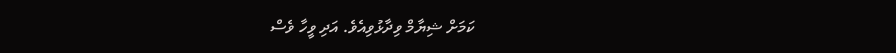ކަމަށް ޝިޔާމް ވިދާޅުވިއެވެ. އަދި ވީހާ ވެސް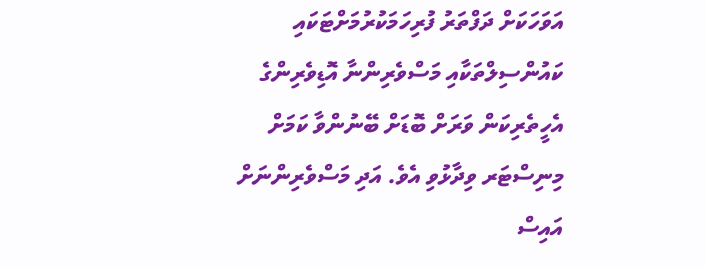އަވަހަކަށް ދަފްތަރު ފުރިހަމަކުރުމަށްޓަކައި ކައުންސިލްތަކާއި މަސްވެރިންނާ އޮޑިވެރިންގެ އެހީތެރިކަން ވަރަށް ބޮޑަށް ބޭނުންވާ ކަމަށް މިނިސްޓަރ ވިދާޅުވި އެވެ. އަދި މަސްވެރިންނަށް އައިސް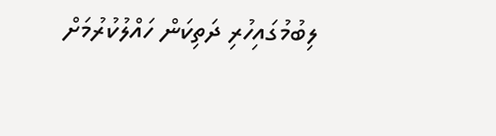ލިބުމުގައިހުރި ދަތިކަން ހައްލުކުރުމަށް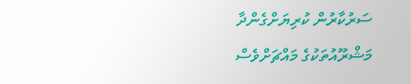ސަރުކާރުން ކުރިޔަށްގެންދާ މަޝްރޫއުތަކުގެ މައްޗަށްވެސް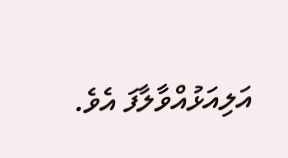އަލިއަޅުއްވާލާފަ އެވެ.